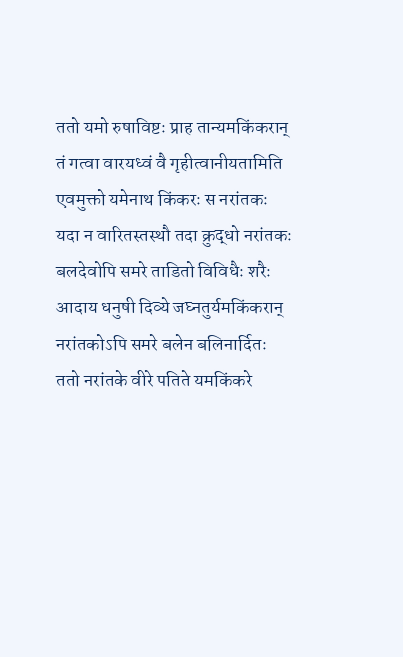ततो यमो रुषाविष्टः प्राह तान्यमकिंकरान्
तं गत्वा वारयध्वं वै गृहीत्वानीयतामिति
एवमुक्तो यमेनाथ किंकरः स नरांतकः
यदा न वारितस्तस्थौ तदा क्रुद्धो नरांतकः
बलदेवोपि समरे ताडितो विविधैः शरैः
आदाय धनुषी दिव्ये जघ्नतुर्यमकिंकरान्
नरांतकोऽपि समरे बलेन बलिनार्दितः
ततो नरांतके वीरे पतिते यमकिंकरे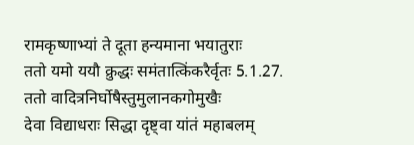रामकृष्णाभ्यां ते दूता हन्यमाना भयातुराः
ततो यमो ययौ क्रुद्धः समंतात्किंकरैर्वृतः 5.1.27.
ततो वादित्रनिर्घोषैस्तुमुलानकगोमुखैः
देवा विद्याधराः सिद्धा दृष्ट्वा यांतं महाबलम्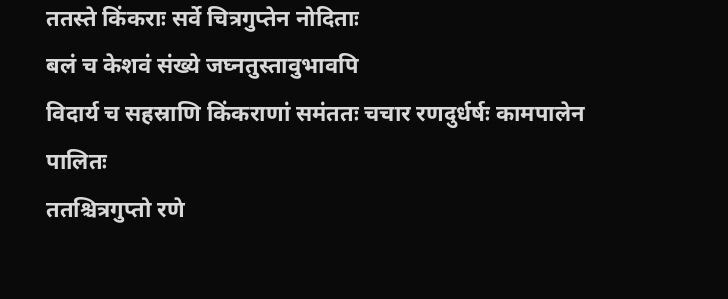ततस्ते किंकराः सर्वे चित्रगुप्तेन नोदिताः
बलं च केशवं संख्ये जघ्नतुस्तावुभावपि
विदार्य च सहस्राणि किंकराणां समंततः चचार रणदुर्धर्षः कामपालेन पालितः
ततश्चित्रगुप्तो रणे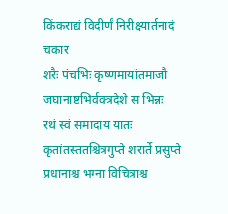किंकराद्यं विदीर्णं निरीक्ष्यार्तनादं चकार
शरैः पंचभिः कृष्णमायांतमाजौ जघानाष्टभिर्वक्त्रदेशे स भिन्नः
रथं स्वं समादाय यातः कृतांतस्ततश्चित्रगुप्ते शरार्ते प्रसुप्ते
प्रधानाश्च भग्ना विचित्राश्च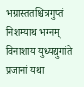भग्रास्ततश्चित्रगुप्तं निशम्याथ भग्नम्
विनाशाय युध्यद्युगांते प्रजानां यथा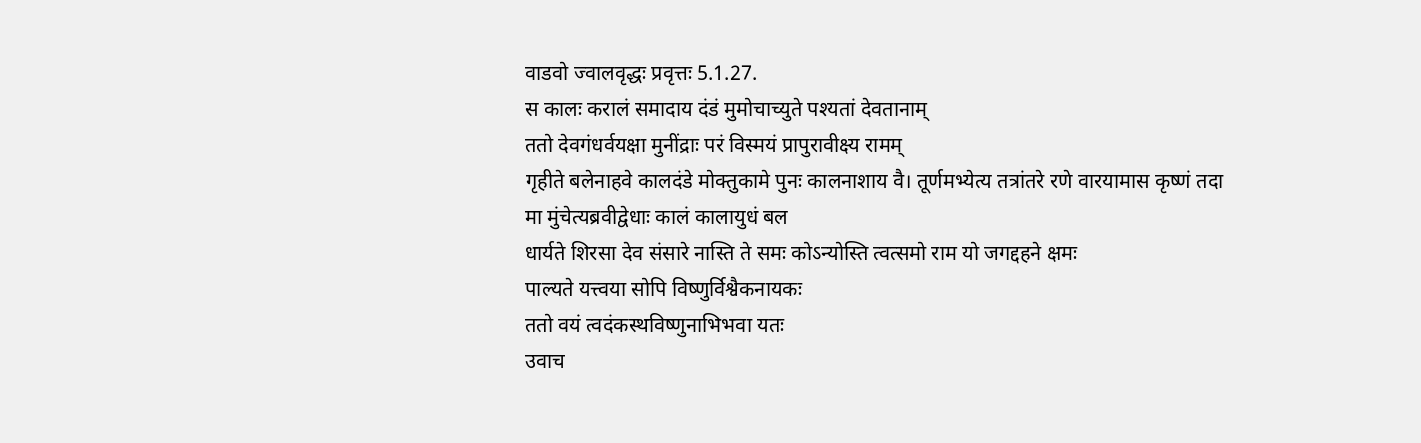वाडवो ज्वालवृद्धः प्रवृत्तः 5.1.27.
स कालः करालं समादाय दंडं मुमोचाच्युते पश्यतां देवतानाम्
ततो देवगंधर्वयक्षा मुनींद्राः परं विस्मयं प्रापुरावीक्ष्य रामम्
गृहीते बलेनाहवे कालदंडे मोक्तुकामे पुनः कालनाशाय वै। तूर्णमभ्येत्य तत्रांतरे रणे वारयामास कृष्णं तदा
मा मुंचेत्यब्रवीद्वेधाः कालं कालायुधं बल
धार्यते शिरसा देव संसारे नास्ति ते समः कोऽन्योस्ति त्वत्समो राम यो जगद्दहने क्षमः
पाल्यते यत्त्वया सोपि विष्णुर्विश्वैकनायकः
ततो वयं त्वदंकस्थविष्णुनाभिभवा यतः
उवाच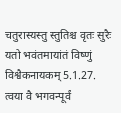चतुरास्यस्तु स्तुतिश्च वृतः सुरैः
यतो भवंतमायांतं विष्णुं विश्वैकनायकम् 5.1.27.
त्वया वै भगवन्पूर्वं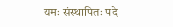यमः संस्थापितः पदे